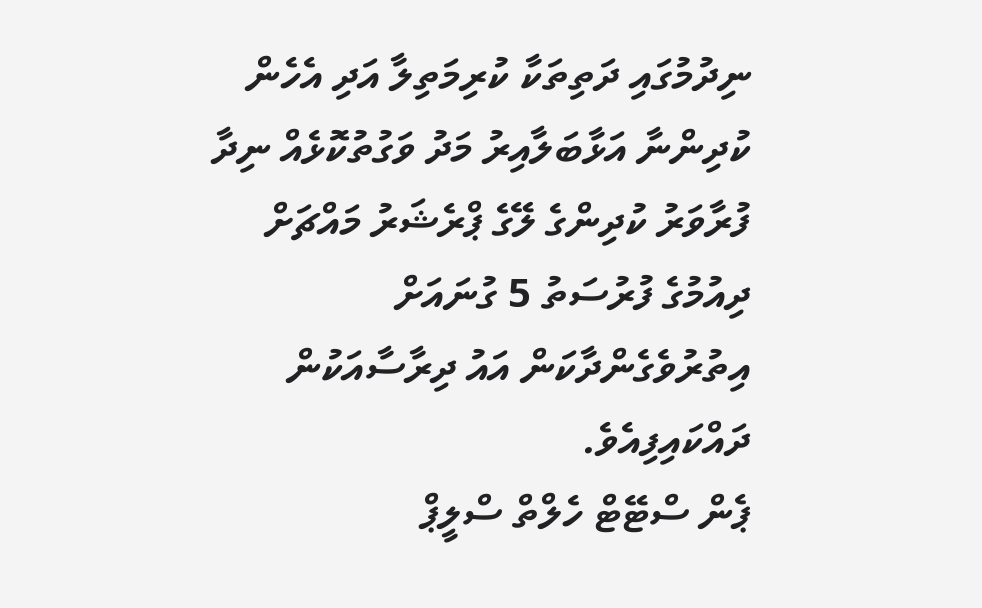ނިދުމުގައި ދަތިތަކާ ކުރިމަތިލާ އަދި އެހެން ކުދިންނާ އަޅާބަލާއިރު މަދު ވަގުތުކޮޅެއް ނިދާ ފުރާވަރު ކުދިންގެ ލޭގެ ޕްރެޝަރު މައްޗަށް ދިއުމުގެ ފުރުސަތު 5 ގުނައަށް އިތުރުވެގެންދާކަން އައު ދިރާސާއަކުން ދައްކައިފިއެވެ.
ޕެން ސްޓޭޓް ހެލްތް ސްލީޕް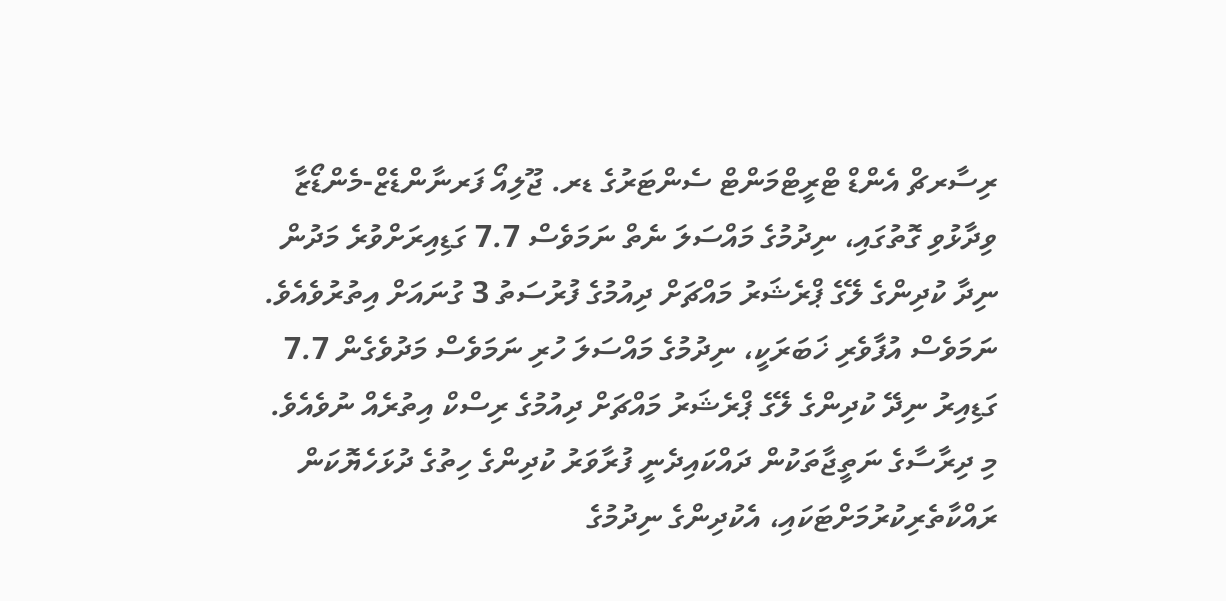ރިސާރޗް އެންޑް ޓްރީޓްމަންޓް ސެންޓަރުގެ ޑރ. ޖޫލިއޯ ފަރނާންޑެޒް-މެންޑޯޒާ ވިދާޅުވި ގޮތުގައި، ނިދުމުގެ މައްސަލަ ނެތް ނަމަވެސް 7.7 ގަޑިއިރަށްވުރެ މަދުން ނިދާ ކުދިންގެ ލޭގެ ޕްރެޝަރު މައްޗަށް ދިއުމުގެ ފުރުސަތު 3 ގުނައަށް އިތުރުވެއެވެ. ނަމަވެސް އުފާވެރި ޚަބަރަކީ، ނިދުމުގެ މައްސަލަ ހުރި ނަމަވެސް މަދުވެގެން 7.7 ގަޑިއިރު ނިދޭ ކުދިންގެ ލޭގެ ޕްރެޝަރު މައްޗަށް ދިއުމުގެ ރިސްކް އިތުރެއް ނުވެއެވެ.
މި ދިރާސާގެ ނަތީޖާތަކުން ދައްކައިދެނީ ފުރާވަރު ކުދިންގެ ހިތުގެ ދުޅަހެޔޮކަން ރައްކާތެރިކުރުމަށްޓަކައި، އެކުދިންގެ ނިދުމުގެ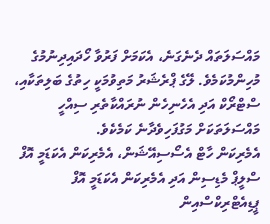މައްސަލަތައް ދެނެގަނެ، އެކަމަށް ފަރުވާ ހޯދައިދިނުމުގެ މުހިންމުކަމެވެ. ލޭގެ ޕްރެޝަރު މަތިވުމަކީ ހިތުގެ ބަލިތަކާއި، ސްޓްރޯކް އަދި އެހެނިހެން ނުރައްކާތެރި ސިއްހީ މައްސަލަތަކަށް މަގުފަހިވެދާނެ ކަމެކެވެ.
އެމެރިކަން ހާޓް އެސޯސިއޭޝަން، އެމެރިކަން އެކަޑަމީ އޮފް ސްލީޕް މެޑިސިން އަދި އެމެރިކަން އެކަޑަމީ އޮފް ޕީޑިއެޓްރިކްސްއިން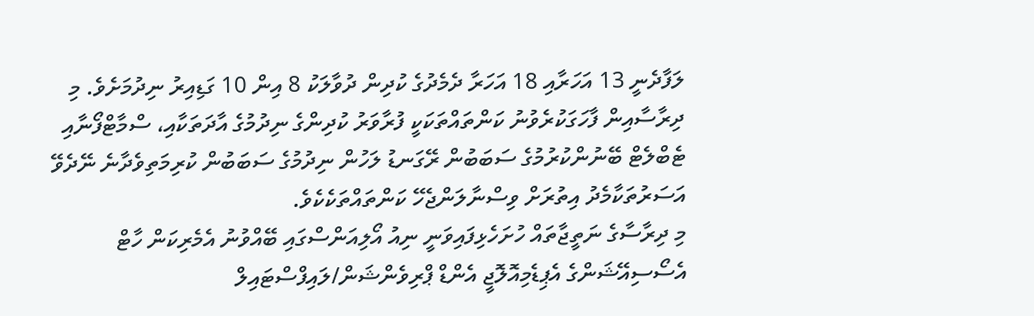ލަފާދެނީ 13 އަހަރާއި 18 އަހަރާ ދެމެދުގެ ކުދިން ދުވާލަކު 8 އިން 10 ގަޑިއިރު ނިދުމަށެވެ. މި ދިރާސާއިން ފާހަގަކުރެވުނު ކަންތައްތަކަކީ ފުރާވަރު ކުދިންގެ ނިދުމުގެ އާދަތަކާއި، ސްމާޓްފޯނާއި ޓެބްލެޓް ބޭނުންކުރުމުގެ ސަބަބުން ރޭގަނޑު ލަހުން ނިދުމުގެ ސަބަބުން ކުރިމަތިވެދާނެ ނޭދެވޭ އަސަރުތަކާމެދު އިތުރަށް ވިސްނާލަންޖެހޭ ކަންތައްތަކެކެވެ.
މި ދިރާސާގެ ނަތީޖާތައް ހުށަހެޅިފައިވަނީ ނިއު އޯލިއަންސްގައި ބޭއްވުނު އެމެރިކަން ހާޓް އެސޯސިއޭޝަންގެ އެޕިޑެމިއޮލޮޖީ އެންޑް ޕްރިވެންޝަން/ލައިފްސްޓައިލް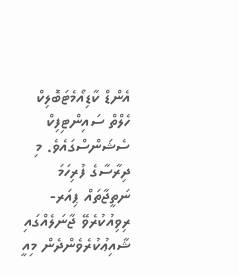އެންޑް ކާޑިއޯމެޓަބޮލިކް ހެލްތް ސައިންޓިފިކް ސެޝަންސްގައެވެ. މި ދިރާސާގެ ފުރިހަމަ ނަތީޖާތައް ޕިއަރ-ރިވިއުކުރެވޭ ޖާނަލެއްގައި ޝާއިޢުކުރެވެންދެން މިއީ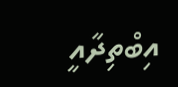އިބްތިދާއީ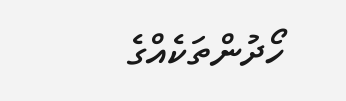ހޯދުންތަކެއްގެ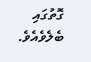ގޮތުގައި ބެލެވެއެވެ.